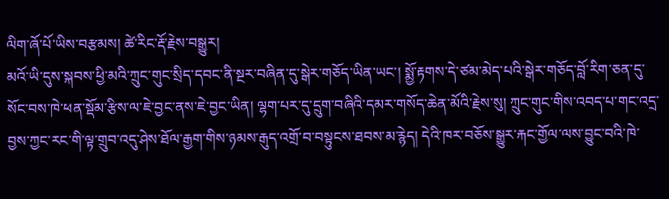ལིག་ཞོ་པོ་ཡིས་བརྩམས། ཚེ་རིང་རྡོ་རྗེས་བསྒྱུར།
མའོ་ཡི་དུས་སྐབས་ཕྱི་མའི་ཀྲུང་གུང་སྲིད་དབང་ནི་སྔར་བཞིན་དུ་སྒེར་གཅོད་ཡིན་ཡང་། སྨྱོ་རྟགས་དེ་ཙམ་མེད་པའི་སྒེར་གཅོད་བློ་རིག་ཅན་དུ་སོང་བས་ཁེ་ཕན་སྡོམ་རྩིས་ལ་ཇེ་བྱང་ནས་ཇེ་བྱང་ཡིན། ལྷག་པར་དུ་དྲུག་བཞིའི་དམར་གསོད་ཆེན་མོའི་རྗེས་སུ། ཀྲུང་གུང་གིས་འབད་པ་གང་འདྲ་བྱས་ཀྱང་རང་གི་ལྟ་གྲུབ་འདུ་ཤེས་ཐོལ་རྒྱག་གིས་ཉམས་རྒུད་འགྲོ་བ་བསྟུངས་ཐབས་མ་རྙེད། དེའི་ཁར་བཅོས་སྒྱུར་རྐང་གྱོལ་ལས་བྱུང་བའི་ཁེ་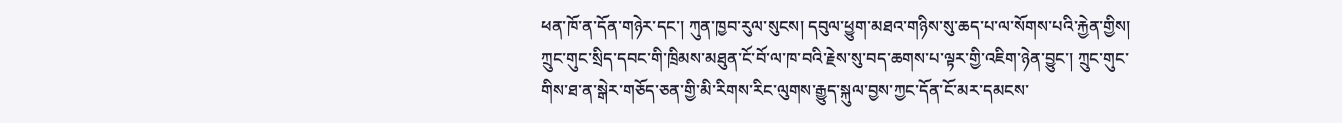ཕན་ཁོ་ན་དོན་གཉེར་དང་། ཀུན་ཁྱབ་རུལ་སུངས། དབུལ་ཕྱུག་མཐའ་གཉིས་སུ་ཆད་པ་ལ་སོགས་པའི་རྐྱེན་གྱིས། ཀྲུང་གུང་སྲིད་དབང་གི་ཁྲིམས་མཐུན་ངོ་བོ་ལ་ཁ་བའི་རྗེས་སུ་བད་ཆགས་པ་ལྟར་གྱི་འཇིག་ཉེན་བྱུང་། ཀྲུང་གུང་གིས་ཐ་ན་སྒེར་གཅོད་ཅན་གྱི་མི་རིགས་རིང་ལུགས་རྒྱུད་སྐུལ་བྱས་ཀྱང་དོན་ངོ་མར་དམངས་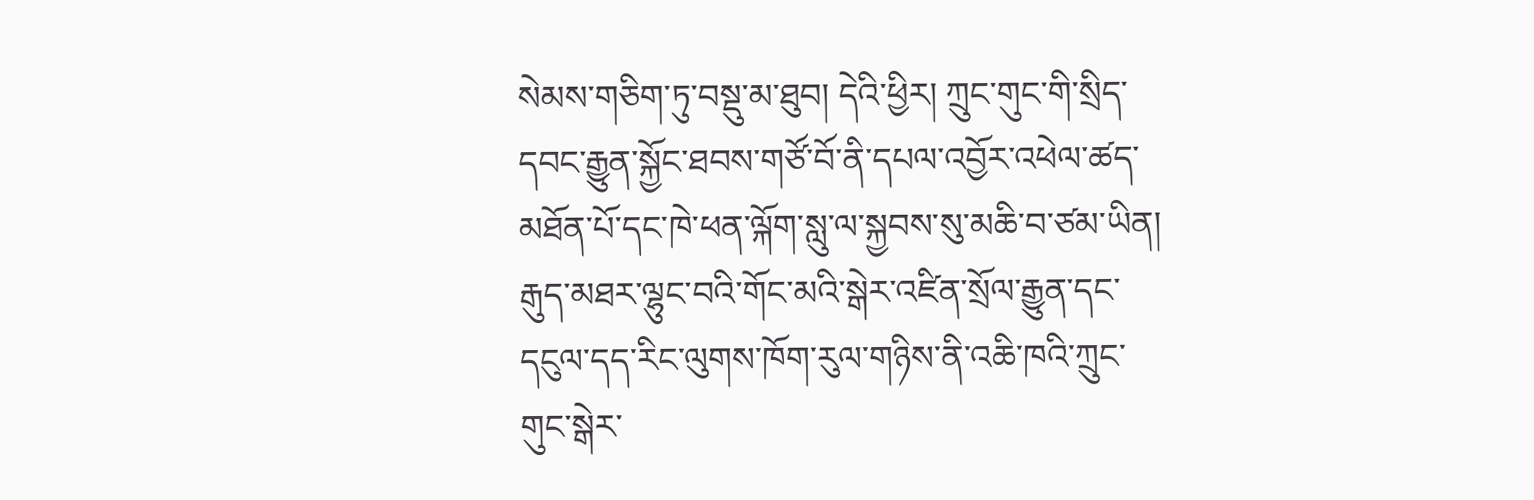སེམས་གཅིག་ཏུ་བསྡུ་མ་ཐུབ། དེའི་ཕྱིར། ཀྲུང་གུང་གི་སྲིད་དབང་རྒྱུན་སྐྱོང་ཐབས་གཙོ་བོ་ནི་དཔལ་འབྱོར་འཕེལ་ཚད་མཐོན་པོ་དང་ཁེ་ཕན་ལྐོག་སླུ་ལ་སྐྱབས་སུ་མཆི་བ་ཙམ་ཡིན། རྒུད་མཐར་ལྷུང་བའི་གོང་མའི་སྒེར་འཛིན་སྲོལ་རྒྱུན་དང་དངུལ་དད་རིང་ལུགས་ཁོག་རུལ་གཉིས་ནི་འཆི་ཁའི་ཀྲུང་གུང་སྒེར་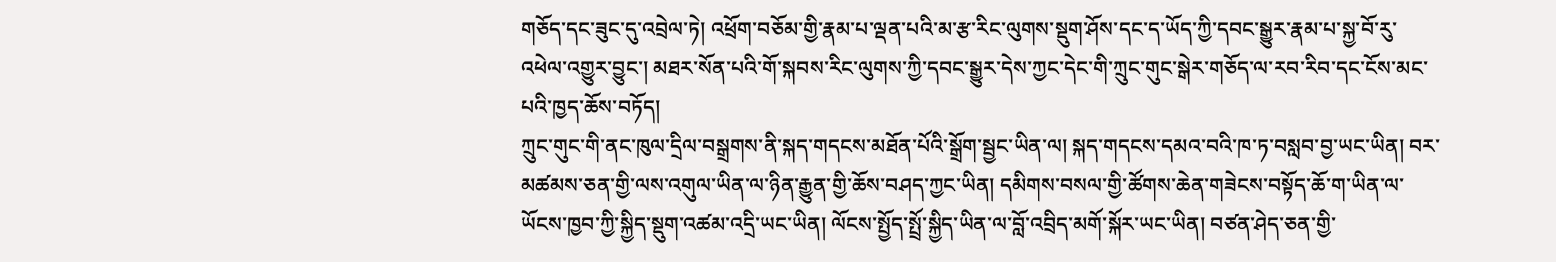གཅོད་དང་ཟུང་དུ་འབྲེལ་ཏེ། འཕྲོག་བཅོམ་གྱི་རྣམ་པ་ལྡན་པའི་མ་རྩ་རིང་ལུགས་སྡུག་ཤོས་དང་ད་ཡོད་ཀྱི་དབང་སྒྱུར་རྣམ་པ་སྐྱ་བོ་རུ་འཕེལ་འགྱུར་བྱུང་། མཐར་སོན་པའི་གོ་སྐབས་རིང་ལུགས་ཀྱི་དབང་སྒྱུར་དེས་ཀྱང་དེང་གི་ཀྲུང་གུང་སྒེར་གཅོད་ལ་རབ་རིབ་དང་ངོས་མང་པའི་ཁྱད་ཆོས་བཏོད།
ཀྲུང་གུང་གི་ནང་ཁུལ་དྲིལ་བསྒྲགས་ནི་སྐད་གདངས་མཐོན་པོའི་སྒྲོག་སྦྱང་ཡིན་ལ། སྐད་གདངས་དམའ་བའི་ཁ་ཏ་བསླབ་བྱ་ཡང་ཡིན། བར་མཚམས་ཅན་གྱི་ལས་འགུལ་ཡིན་ལ་ཉིན་རྒྱུན་གྱི་ཆོས་བཤད་ཀྱང་ཡིན། དམིགས་བསལ་གྱི་ཚོགས་ཆེན་གཟེངས་བསྟོད་ཆོ་ག་ཡིན་ལ་ཡོངས་ཁྱབ་ཀྱི་སྐྱིད་སྡུག་འཚམ་འདྲི་ཡང་ཡིན། ལོངས་སྤྱོད་སྤྲོ་སྐྱིད་ཡིན་ལ་བློ་འབྲིད་མགོ་སྐོར་ཡང་ཡིན། བཙན་ཤེད་ཅན་གྱི་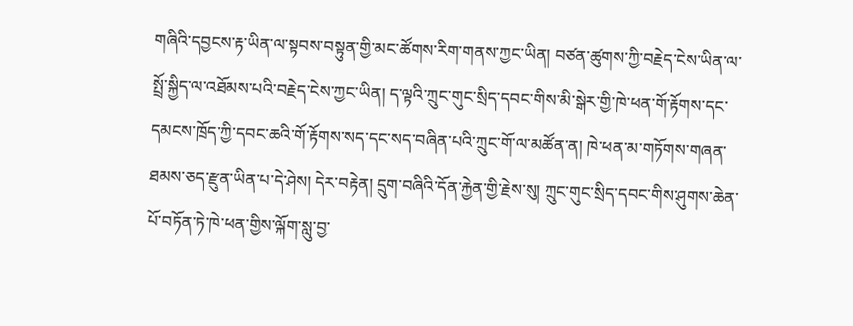གཞིའི་དབྱངས་རྟ་ཡིན་ལ་སྟབས་བསྟུན་གྱི་མང་ཚོགས་རིག་གནས་ཀྱང་ཡིན། བཙན་ཚུགས་ཀྱི་བརྗེད་ངེས་ཡིན་ལ་སྤྲོ་སྐྱིད་ལ་འཐོམས་པའི་བརྗེད་ངེས་ཀྱང་ཡིན། ད་ལྟའི་ཀྲུང་གུང་སྲིད་དབང་གིས་མི་སྒེར་གྱི་ཁེ་ཕན་གོ་རྟོགས་དང་དམངས་ཁྲོད་ཀྱི་དབང་ཆའི་གོ་རྟོགས་སད་དང་སད་བཞིན་པའི་ཀྲུང་གོ་ལ་མཚོན་ན། ཁེ་ཕན་མ་གཏོགས་གཞན་ཐམས་ཅད་རྫུན་ཡིན་པ་དེ་ཤེས། དེར་བརྟེན། དྲུག་བཞིའི་དོན་རྐྱེན་གྱི་རྗེས་སུ། ཀྲུང་གུང་སྲིད་དབང་གིས་ཤུགས་ཆེན་པོ་བཏོན་ཏེ་ཁེ་ཕན་གྱིས་ལྐོག་སླུ་བྱ་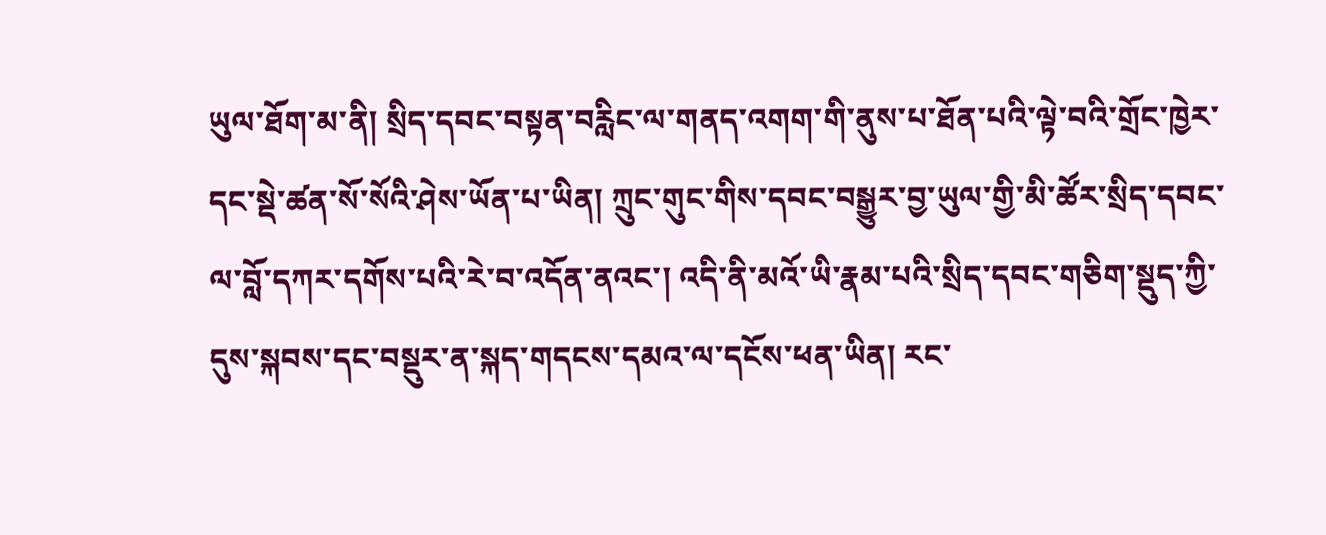ཡུལ་ཐོག་མ་ནི། སྲིད་དབང་བསྟན་བརླིང་ལ་གནད་འགག་གི་ནུས་པ་ཐོན་པའི་ལྟེ་བའི་གྲོང་ཁྱེར་དང་སྡེ་ཚན་སོ་སོའི་ཤེས་ཡོན་པ་ཡིན། ཀྲུང་གུང་གིས་དབང་བསྒྱུར་བྱ་ཡུལ་གྱི་མི་ཚོར་སྲིད་དབང་ལ་བློ་དཀར་དགོས་པའི་རེ་བ་འདོན་ནའང་། འདི་ནི་མའོ་ཡི་རྣམ་པའི་སྲིད་དབང་གཅིག་སྡུད་ཀྱི་དུས་སྐབས་དང་བསྡུར་ན་སྐད་གདངས་དམའ་ལ་དངོས་ཕན་ཡིན། རང་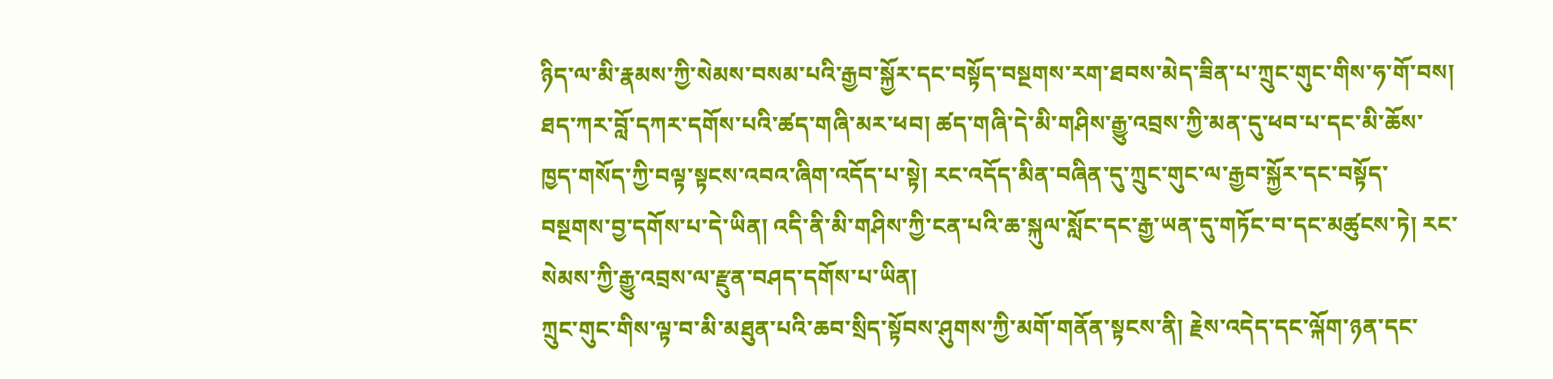ཉིད་ལ་མི་རྣམས་ཀྱི་སེམས་བསམ་པའི་རྒྱབ་སྐྱོར་དང་བསྟོད་བསྔགས་རག་ཐབས་མེད་ཟིན་པ་ཀྲུང་གུང་གིས་ཧ་གོ་བས། ཐད་ཀར་བློ་དཀར་དགོས་པའི་ཚད་གཞི་མར་ཕབ། ཚད་གཞི་དེ་མི་གཤིས་རྒྱུ་འབྲས་ཀྱི་མན་དུ་ཕབ་པ་དང་མི་ཆོས་ཁྱད་གསོད་ཀྱི་བལྟ་སྟངས་འབའ་ཞིག་འདོད་པ་སྟེ། རང་འདོད་མིན་བཞིན་དུ་ཀྲུང་གུང་ལ་རྒྱབ་སྐྱོར་དང་བསྟོད་བསྔགས་བྱ་དགོས་པ་དེ་ཡིན། འདི་ནི་མི་གཤིས་ཀྱི་ངན་པའི་ཆ་སྐུལ་སློང་དང་རྒྱ་ཡན་དུ་གཏོང་བ་དང་མཚུངས་ཏེ། རང་སེམས་ཀྱི་རྒྱུ་འབྲས་ལ་རྫུན་བཤད་དགོས་པ་ཡིན།
ཀྲུང་གུང་གིས་ལྟ་བ་མི་མཐུན་པའི་ཆབ་སྲིད་སྟོབས་ཤུགས་ཀྱི་མགོ་གནོན་སྟངས་ནི། རྗེས་འདེད་དང་ལྐོག་ཉན་དང་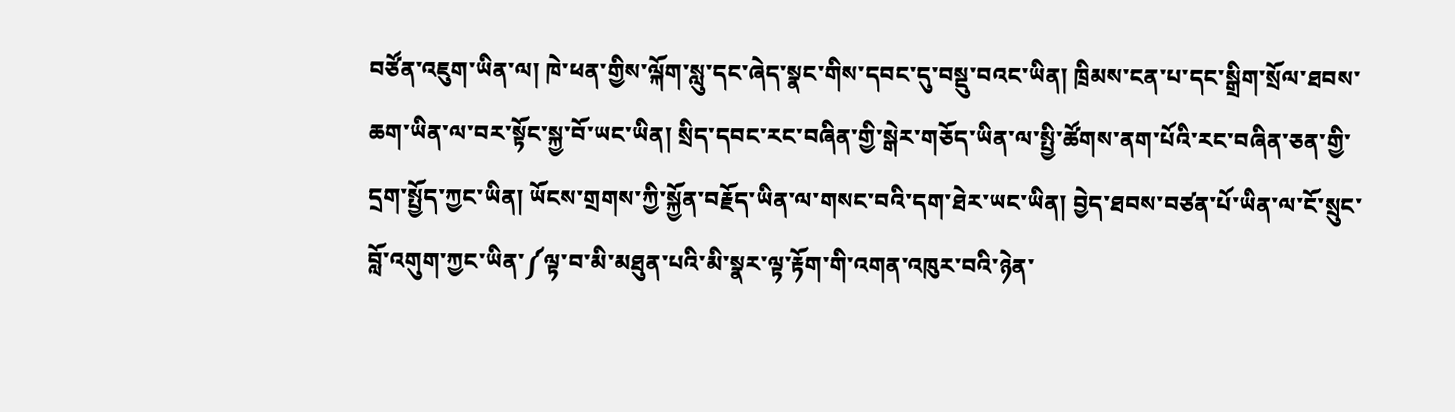བཙོན་འཇུག་ཡིན་ལ། ཁེ་ཕན་གྱིས་ལྐོག་སླུ་དང་ཞེད་སྣང་གིས་དབང་དུ་བསྡུ་བའང་ཡིན། ཁྲིམས་ངན་པ་དང་སྒྲིག་སྲོལ་ཐབས་ཆག་ཡིན་ལ་བར་སྟོང་སྐྱ་བོ་ཡང་ཡིན། སྲིད་དབང་རང་བཞིན་གྱི་སྒེར་གཅོད་ཡིན་ལ་སྤྱི་ཚོགས་ནག་པོའི་རང་བཞིན་ཅན་གྱི་དྲག་སྤྱོད་ཀྱང་ཡིན། ཡོངས་གྲགས་ཀྱི་སྐྱོན་བརྗོད་ཡིན་ལ་གསང་བའི་དག་ཐེར་ཡང་ཡིན། བྱེད་ཐབས་བཙན་པོ་ཡིན་ལ་ངོ་སྲུང་བློ་འགུག་ཀྱང་ཡིན་༼ལྟ་བ་མི་མཐུན་པའི་མི་སྣར་ལྟ་རྟོག་གི་འགན་འཁུར་བའི་ཉེན་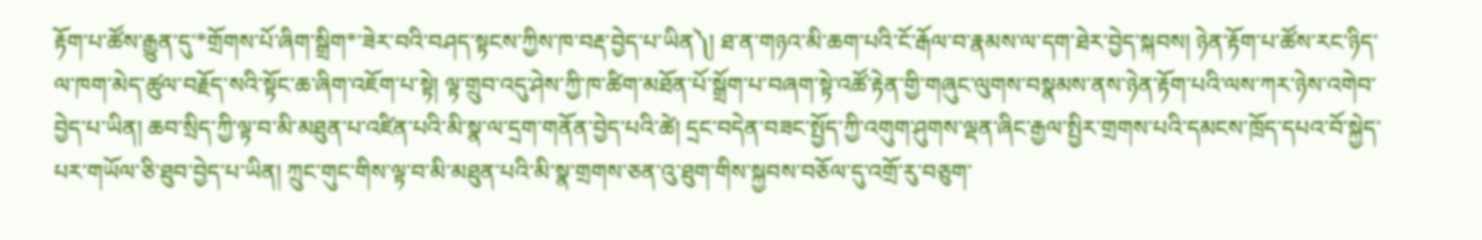རྟོག་པ་ཚོས་རྒྱུན་དུ་*གྲོགས་པོ་ཞིག་སྒྲིག*་ཟེར་བའི་བཤད་སྟངས་ཀྱིས་ཁ་བརྡ་བྱེད་པ་ཡིན༽། ཐ་ན་གཉའ་མི་ཆག་པའི་ངོ་རྒོལ་བ་རྣམས་ལ་དག་ཐེར་བྱེད་སྐབས། ཉེན་རྟོག་པ་ཚོས་རང་ཉིད་ལ་ཁག་མེད་ཚུལ་བརྗོད་སའི་སྟོང་ཆ་ཞིག་འཇོག་པ་སྟེ། ལྟ་གྲུབ་འདུ་ཤེས་ཀྱི་ཁ་ཚིག་མཐོན་པོ་སྒྲོག་པ་བཞག་སྟེ་འཚོ་རྟེན་གྱི་གཞུང་ལུགས་བསྣམས་ནས་ཉེན་རྟོག་པའི་ལས་ཀར་ཉེས་འགེབ་བྱེད་པ་ཡིན། ཆབ་སྲིད་ཀྱི་ལྟ་བ་མི་མཐུན་པ་འཛིན་པའི་མི་སྣ་ལ་དྲག་གནོན་བྱེད་པའི་ཚེ། དྲང་བདེན་བཟང་སྤྱོད་ཀྱི་འགུག་ཤུགས་ལྡན་ཞིང་རྒྱལ་སྤྱིར་གྲགས་པའི་དམངས་ཁྲོད་དཔའ་བོ་སྐྱེད་པར་གཡོལ་ཅི་ཐུབ་བྱེད་པ་ཡིན། ཀྲུང་གུང་གིས་ལྟ་བ་མི་མཐུན་པའི་མི་སྣ་གྲགས་ཅན་འུ་ཐུག་གིས་སྐྱབས་བཅོལ་དུ་འགྲོ་རུ་བཅུག་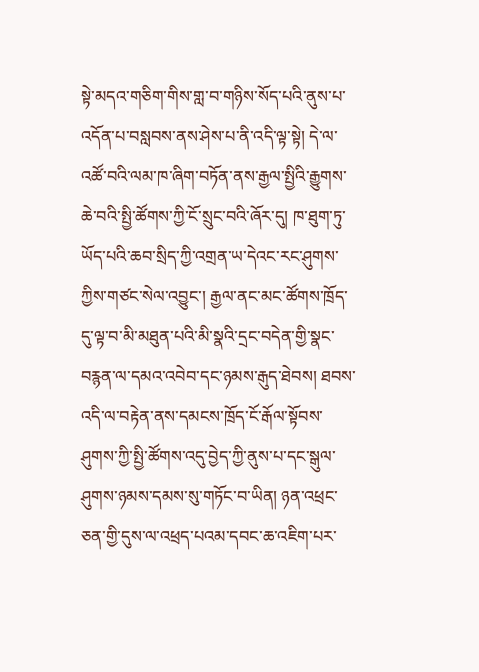སྟེ་མདའ་གཅིག་གིས་གླ་བ་གཉིས་སོད་པའི་ནུས་པ་འདོན་པ་བསླབས་ནས་ཤེས་པ་ནི་འདི་ལྟ་སྟེ། དེ་ལ་འཚོ་བའི་ལམ་ཁ་ཞིག་བཏོན་ནས་རྒྱལ་སྤྱིའི་རྒྱུགས་ཆེ་བའི་སྤྱི་ཚོགས་ཀྱི་ངོ་སྲུང་བའི་ཞོར་དུ། ཁ་ཐུག་ཏུ་ཡོད་པའི་ཆབ་སྲིད་ཀྱི་འགྲན་ཡ་དེའང་རང་ཤུགས་ཀྱིས་གཙང་སེལ་འབྱུང་། རྒྱལ་ནང་མང་ཚོགས་ཁྲོད་དུ་ལྟ་བ་མི་མཐུན་པའི་མི་སྣའི་དྲང་བདེན་གྱི་སྣང་བརྙན་ལ་དམའ་འབེབ་དང་ཉམས་རྒུད་ཐེབས། ཐབས་འདི་ལ་བརྟེན་ནས་དམངས་ཁྲོད་ངོ་རྒོལ་སྟོབས་ཤུགས་ཀྱི་སྤྱི་ཚོགས་འདུ་བྱེད་ཀྱི་ནུས་པ་དང་སྒུལ་ཤུགས་ཉམས་དམས་སུ་གཏོང་བ་ཡིན། ཉན་འཕྲང་ཅན་གྱི་དུས་ལ་འཕྲད་པའམ་དབང་ཆ་འཇིག་པར་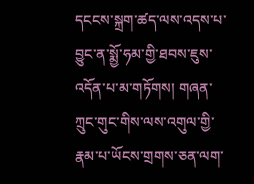དངངས་སྐྲག་ཚད་ལས་འདས་པ་བྱུང་ན་སྨྱོ་ཧམ་གྱི་ཐབས་ཇུས་འདོན་པ་མ་གཏོགས། གཞན་ཀྲུང་གུང་གིས་ལས་འགུལ་གྱི་རྣམ་པ་ཡོངས་གྲགས་ཅན་ལག་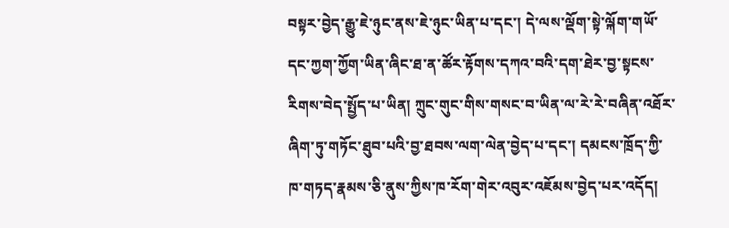བསྟར་བྱེད་རྒྱུ་ཇེ་ཉུང་ནས་ཇེ་ཉུང་ཡིན་པ་དང་། དེ་ལས་ལྡོག་སྟེ་ལྐོག་གཡོ་དང་ཀྱག་ཀྱོག་ཡིན་ཞིང་ཐ་ན་ཚོར་རྟོགས་དཀའ་བའི་དག་ཐེར་བྱ་སྟངས་རིགས་བེད་སྤྱོད་པ་ཡིན། ཀྲུང་གུང་གིས་གསང་བ་ཡིན་ལ་རེ་རེ་བཞིན་འཐོར་ཞིག་ཏུ་གཏོང་ཐུབ་པའི་བྱ་ཐབས་ལག་ལེན་བྱེད་པ་དང་། དམངས་ཁྲོད་ཀྱི་ཁ་གཏད་རྣམས་ཅི་ནུས་ཀྱིས་ཁ་རོག་གེར་འབུར་འཇོམས་བྱེད་པར་འདོད།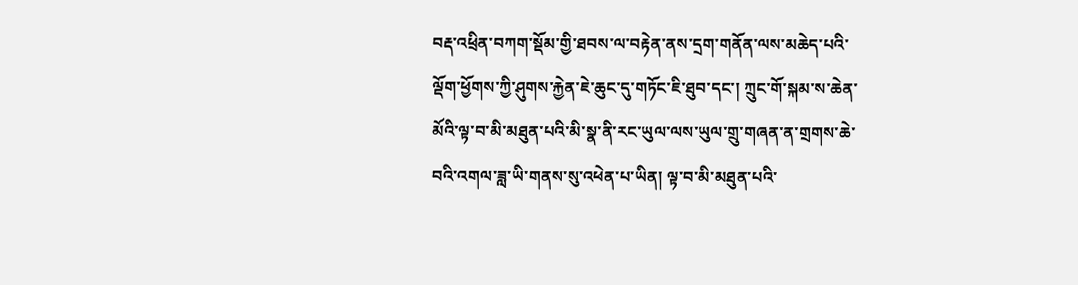བརྡ་འཕྲིན་བཀག་སྡོམ་གྱི་ཐབས་ལ་བརྟེན་ནས་དྲག་གནོན་ལས་མཆེད་པའི་ལྡོག་ཕྱོགས་ཀྱི་ཤུགས་རྐྱེན་ཇེ་ཆུང་དུ་གཏོང་ཇི་ཐུབ་དང་། ཀྲུང་གོ་སྐམ་ས་ཆེན་མོའི་ལྟ་བ་མི་མཐུན་པའི་མི་སྣ་ནི་རང་ཡུལ་ལས་ཡུལ་གྲུ་གཞན་ན་གྲགས་ཆེ་བའི་འགལ་ཟླ་ཡི་གནས་སུ་འཕེན་པ་ཡིན། ལྟ་བ་མི་མཐུན་པའི་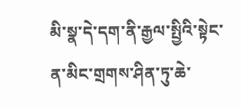མི་སྣ་དེ་དག་ནི་རྒྱལ་སྤྱིའི་སྟེང་ན་མིང་གྲགས་ཤིན་ཏུ་ཆེ་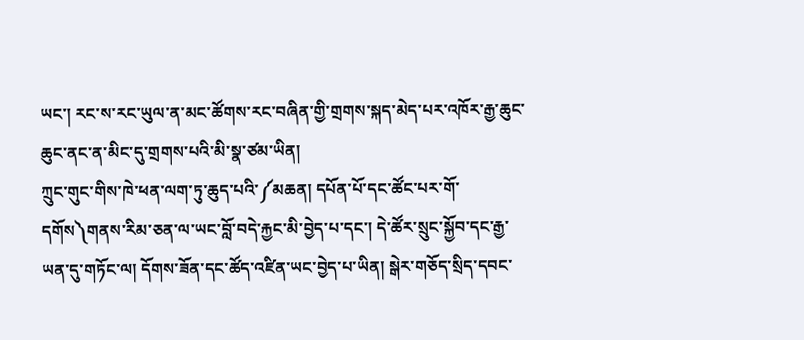ཡང་། རང་ས་རང་ཡུལ་ན་མང་ཚོགས་རང་བཞིན་གྱི་གྲགས་སྐད་མེད་པར་འཁོར་རྒྱ་ཆུང་ཆུང་ནང་ན་མིང་དུ་གྲགས་པའི་མི་སྣ་ཙམ་ཡིན།
ཀྲུང་གུང་གིས་ཁེ་ཕན་ལག་ཏུ་ཆུད་པའི་༼མཆན། དཔོན་པོ་དང་ཚོང་པར་གོ་དགོས༽གནས་རིམ་ཅན་ལ་ཡང་བློ་བདེ་རྐྱང་མི་བྱེད་པ་དང་། དེ་ཚོར་སྲུང་སྐྱོབ་དང་རྒྱ་ཡན་དུ་གཏོང་ལ། དོགས་ཟོན་དང་ཚོད་འཛིན་ཡང་བྱེད་པ་ཡིན། སྒེར་གཅོད་སྲིད་དབང་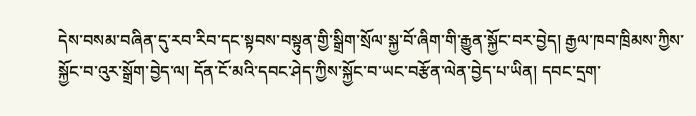དེས་བསམ་བཞིན་དུ་རབ་རིབ་དང་སྟབས་བསྟུན་གྱི་སྒྲིག་སྲོལ་སྐྱ་བོ་ཞིག་གི་རྒྱུན་སྐྱོང་བར་བྱེད། རྒྱལ་ཁབ་ཁྲིམས་ཀྱིས་སྐྱོང་བ་འུར་སྒྲོག་བྱེད་ལ། དོན་ངོ་མའི་དབང་ཤེད་ཀྱིས་སྐྱོང་བ་ཡང་བརྩོན་ལེན་བྱེད་པ་ཡིན། དབང་དྲག་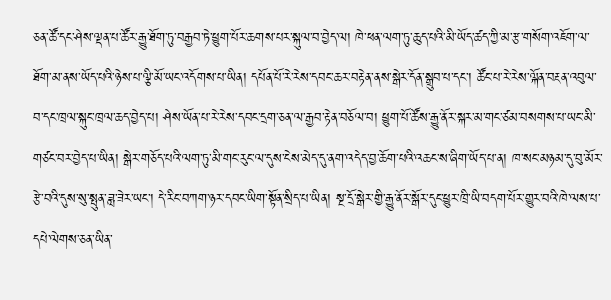ཅན་ཚོ་དང་ཤེས་ལྡན་པ་ཚོར་རྒྱུ་ཐོག་ཏུ་བརྒྱབ་ཏེ་ཕྱུག་པོར་ཆགས་པར་སྐུལ་བ་བྱེད་ལ། ཁེ་ཕན་ལག་ཏུ་ཆུད་པའི་མི་ཡོད་ཚད་ཀྱི་མ་རྩ་གསོག་འཇོག་ལ་ཐོག་མ་ནས་ཡོད་པའི་ཉེས་པ་ལྕི་མོ་ཡང་འདོགས་པ་ཡིན། དཔོན་པོ་རེ་རེས་དབང་ཆར་བརྟེན་ནས་སྒེར་དོན་སྒྲུབ་པ་དང་། ཚོང་པ་རེ་རེས་ལྐོན་བརྔན་འབུལ་བ་དང་ཁྲལ་སྐུང་ཁྲལ་ཆད་བྱེད་པ། ཤེས་ཡོན་པ་རེ་རེས་དབང་དྲག་ཅན་ལ་རྒྱབ་རྟེན་བཅོལ་བ། ཕྱུག་པོ་ཚོས་རྒྱུ་ནོར་སྐར་མ་གང་ཙམ་བསགས་པ་ཡང་མི་གཙང་བར་བྱེད་པ་ཡིན། སྒེར་གཅོད་པའི་ལག་ཏུ་མི་གང་རུང་ལ་དུས་ངེས་མེད་དུ་ནག་འདེད་བྱ་ཆོག་པའི་འཆང་ས་ཞིག་ཡོད་པ་ན། ཁ་སང་མཉམ་དུ་བུ་མོར་རྩེ་བའི་དུས་སུ་སྤུན་ཟླ་ཟེར་ཡང་། དེ་རིང་བཀག་ཉར་དབང་ཡིག་སྟོན་སྲིད་པ་ཡིན། སྔ་དྲོ་སྒེར་གྱི་རྒྱུ་ནོར་སྒོར་དུང་ཕྱུར་ཁྲི་ཡི་བདག་པོར་གྱུར་བའི་ཁེ་ལས་པ་དཔེ་ལེགས་ཅན་ཡིན་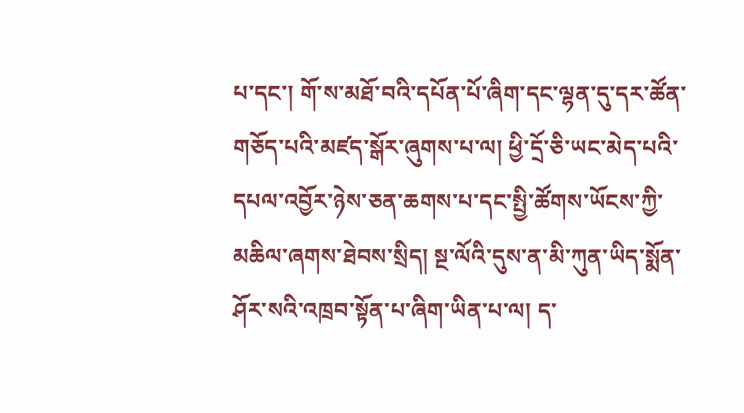པ་དང་། གོ་ས་མཐོ་བའི་དཔོན་པོ་ཞིག་དང་ལྷན་དུ་དར་ཚོན་གཅོད་པའི་མཛད་སྒོར་ཞུགས་པ་ལ། ཕྱི་དྲོ་ཅི་ཡང་མེད་པའི་དཔལ་འབྱོར་ཉེས་ཅན་ཆགས་པ་དང་སྤྱི་ཚོགས་ཡོངས་ཀྱི་མཆིལ་ཞགས་ཐེབས་སྲིད། སྔ་ལོའི་དུས་ན་མི་ཀུན་ཡིད་སྨོན་ཤོར་སའི་འཁྲབ་སྟོན་པ་ཞིག་ཡིན་པ་ལ། ད་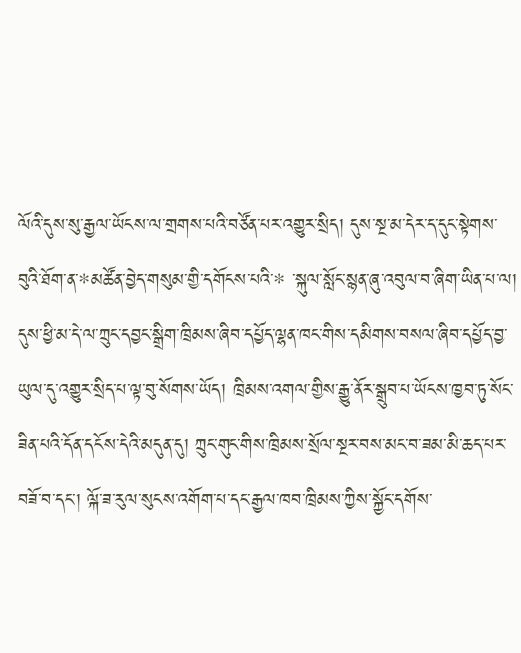ལོའི་དུས་སུ་རྒྱལ་ཡོངས་ལ་གྲགས་པའི་བཙོན་པར་འགྱུར་སྲིད། དུས་སྔ་མ་དེར་ད་དུང་སྟེགས་བུའི་ཐོག་ན་*མཚོན་བྱེད་གསུམ་གྱི་དགོངས་པའི་* ་སྐུལ་སློང་སྙན་ཞུ་འབུལ་བ་ཞིག་ཡིན་པ་ལ། དུས་ཕྱི་མ་དེ་ལ་ཀྲུང་དབྱང་སྒྲིག་ཁྲིམས་ཞིབ་དཔྱོད་ལྷན་ཁང་གིས་དམིགས་བསལ་ཞིབ་དཔྱོད་བྱ་ཡུལ་དུ་འགྱུར་སྲིད་པ་ལྟ་བུ་སོགས་ཡོད། ཁྲིམས་འགལ་གྱིས་རྒྱུ་ནོར་སྒྲུབ་པ་ཡོངས་ཁྱབ་ཏུ་སོང་ཟིན་པའི་དོན་དངོས་དེའི་མདུན་དུ། ཀྲུང་གུང་གིས་ཁྲིམས་སྲོལ་སྔར་བས་མང་བ་ཟམ་མི་ཆད་པར་བཟོ་བ་དང་། ལྐོ་ཟ་རུལ་སུངས་འགོག་པ་དང་རྒྱལ་ཁབ་ཁྲིམས་ཀྱིས་སྐྱོང་དགོས་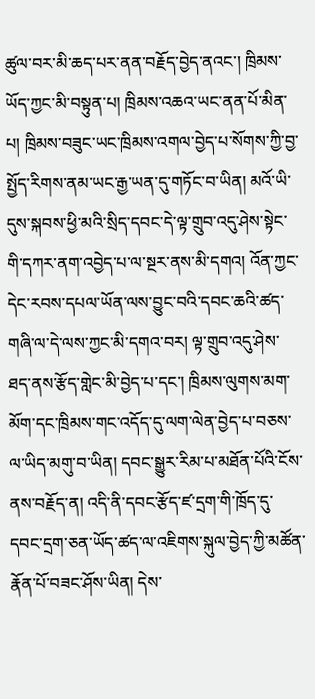ཚུལ་བར་མི་ཆད་པར་ནན་བརྗོད་བྱེད་ནའང་། ཁྲིམས་ཡོད་ཀྱང་མི་བསྟུན་པ། ཁྲིམས་འཆའ་ཡང་ནན་པོ་མིན་པ། ཁྲིམས་བཟུང་ཡང་ཁྲིམས་འགལ་བྱེད་པ་སོགས་ཀྱི་བྱ་སྤྱོད་རིགས་ནམ་ཡང་རྒྱ་ཡན་དུ་གཏོང་བ་ཡིན། མའོ་ཡི་དུས་སྐབས་ཕྱི་མའི་སྲིད་དབང་དེ་ལྟ་གྲུབ་འདུ་ཤེས་སྟེང་གི་དཀར་ནག་འབྱེད་པ་ལ་སྔར་ནས་མི་དགའ། འོན་ཀྱང་དེང་རབས་དཔལ་ཡོན་ལས་བྱུང་བའི་དབང་ཆའི་ཚད་གཞི་ལ་དེ་ལས་ཀྱང་མི་དགའ་བར། ལྟ་གྲུབ་འདུ་ཤེས་ཐད་ནས་རྩོད་གླེང་མི་བྱེད་པ་དང་། ཁྲིམས་ལུགས་མག་མོག་དང་ཁྲིམས་གང་འདོད་དུ་ལག་ལེན་བྱེད་པ་བཅས་ལ་ཡིད་མགུ་བ་ཡིན། དབང་སྒྱུར་རིམ་པ་མཐོན་པོའི་ངོས་ནས་བརྗོད་ན། འདི་ནི་དབང་རྩོད་ཛ་དྲག་གི་ཁྲོད་དུ་དབང་དྲག་ཅན་ཡོད་ཚད་ལ་འཇིགས་སྐུལ་བྱེད་ཀྱི་མཚོན་རྣོན་པོ་བཟང་ཤོས་ཡིན། དེས་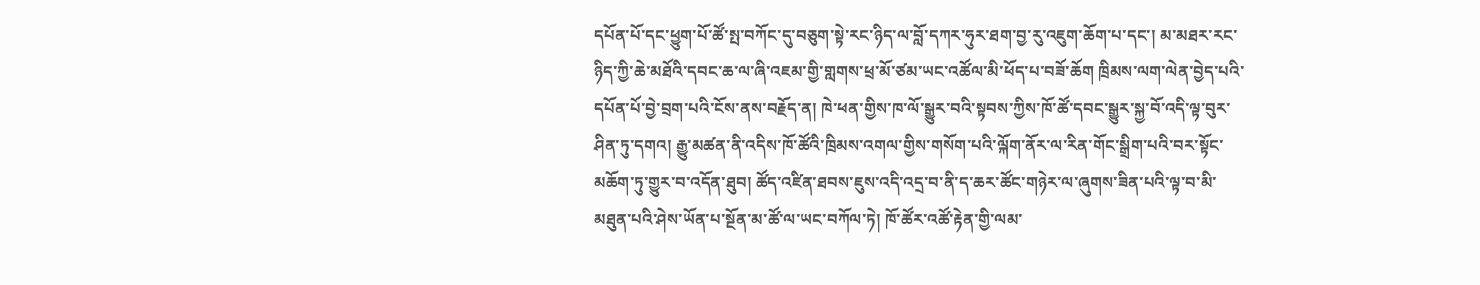དཔོན་པོ་དང་ཕྱུག་པོ་ཚོ་སྤ་བཀོང་དུ་བཅུག་སྟེ་རང་ཉིད་ལ་བློ་དཀར་ཧུར་ཐག་བྱ་རུ་འཇུག་ཆོག་པ་དང་། མ་མཐར་རང་ཉིད་ཀྱི་ཆེ་མཐོའི་དབང་ཆ་ལ་ཞི་འཇམ་གྱི་གླགས་ཕྲ་མོ་ཙམ་ཡང་འཚོལ་མི་ཕོད་པ་བཟོ་ཆོག ཁྲིམས་ལག་ལེན་བྱེད་པའི་དཔོན་པོ་བྱེ་བྲག་པའི་ངོས་ནས་བརྗོད་ན། ཁེ་ཕན་གྱིས་ཁ་ལོ་སྒྱུར་བའི་སྟབས་ཀྱིས་ཁོ་ཚོ་དབང་སྒྱུར་སྐྱ་བོ་འདི་ལྟ་བུར་ཤིན་ཏུ་དགའ། རྒྱུ་མཚན་ནི་འདིས་ཁོ་ཚོའི་ཁྲིམས་འགལ་གྱིས་གསོག་པའི་ལྐོག་ནོར་ལ་རིན་གོང་སྒྲིག་པའི་བར་སྟོང་མཆོག་ཏུ་གྱུར་བ་འདོན་ཐུབ། ཚོད་འཛིན་ཐབས་ཇུས་འདི་འདྲ་བ་ནི་ད་ཆར་ཚོང་གཉེར་ལ་ཞུགས་ཟིན་པའི་ལྟ་བ་མི་མཐུན་པའི་ཤེས་ཡོན་པ་སྔོན་མ་ཚོ་ལ་ཡང་བཀོལ་ཏེ། ཁོ་ཚོར་འཚོ་རྟེན་གྱི་ལམ་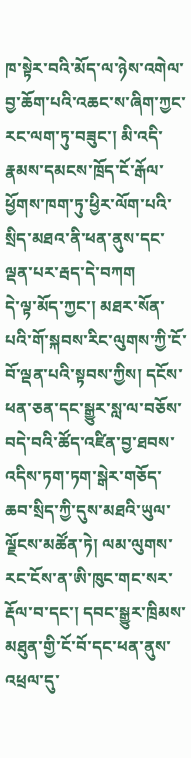ཁ་སྟེར་བའི་མོད་ལ་ཉེས་འགེལ་བྱ་ཆོག་པའི་འཆང་ས་ཞིག་ཀྱང་རང་ལག་ཏུ་བཟུང་། མི་འདི་རྣམས་དམངས་ཁྲོད་ངོ་རྒོལ་ཕྱོགས་ཁག་ཏུ་ཕྱིར་ལོག་པའི་སྲིད་མཐའ་ནི་ཕན་ནུས་དང་ལྡན་པར་རྦད་དེ་བཀག
དེ་ལྟ་མོད་ཀྱང་། མཐར་སོན་པའི་གོ་སྐབས་རིང་ལུགས་ཀྱི་ངོ་བོ་ལྡན་པའི་སྟབས་ཀྱིས། དངོས་ཕན་ཅན་དང་སྒྱུར་སླ་ལ་བཅོས་བདེ་བའི་ཚོད་འཛིན་བྱ་ཐབས་འདིས་ཏག་ཏག་སྒེར་གཅོད་ཆབ་སྲིད་ཀྱི་དུས་མཐའི་ཡུལ་ལྗོངས་མཚོན་ཏེ། ལམ་ལུགས་རང་ངོས་ན་ཨི་ཁུང་གང་སར་རྡོལ་བ་དང་། དབང་སྒྱུར་ཁྲིམས་མཐུན་གྱི་ངོ་བོ་དང་ཕན་ནུས་འཕྲལ་དུ་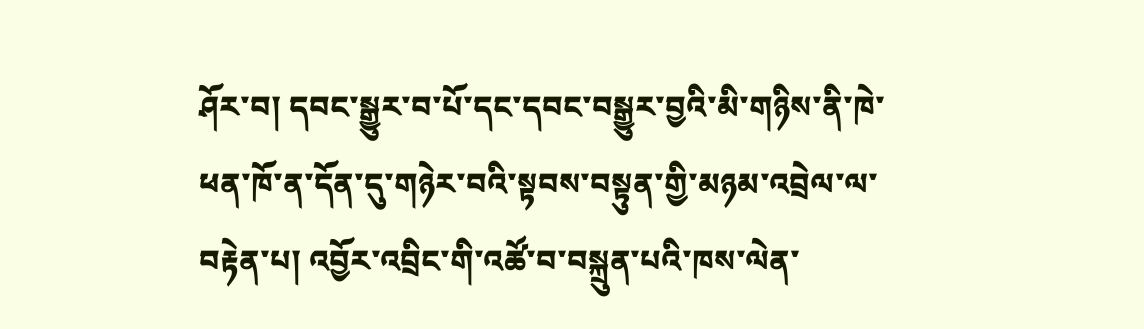ཤོར་བ། དབང་སྒྱུར་བ་པོ་དང་དབང་བསྒྱུར་བྱའི་མི་གཉིས་ནི་ཁེ་ཕན་ཁོ་ན་དོན་དུ་གཉེར་བའི་སྟབས་བསྟུན་གྱི་མཉམ་འབྲེལ་ལ་བརྟེན་པ། འབྱོར་འབྲིང་གི་འཚོ་བ་བསྐྲུན་པའི་ཁས་ལེན་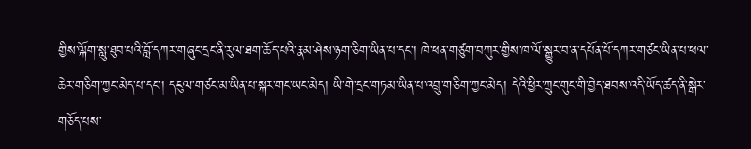གྱིས་ལྐོག་སླུ་ཐུབ་པའི་བློ་དཀར་གཞུང་དྲང་ནི་རུལ་ཐག་ཆོད་པའི་རྣམ་ཤེས་ཉག་ཅིག་ཡིན་པ་དང་། ཁེ་ཕན་གཙུག་བཀུར་གྱིས་ཁ་ལོ་སྒྱུར་བ་ན་དཔོན་པོ་དཀར་གཙང་ཡིན་པ་ཕལ་ཆེར་གཅིག་ཀྱང་མེད་པ་དང་། དངུལ་གཙང་མ་ཡིན་པ་སྐར་གང་ཡང་མེད། ཡི་གེ་དྲང་གཏམ་ཡིན་པ་འབྲུ་གཅིག་ཀྱང་མེད། དེའི་ཕྱིར་ཀྲུང་གུང་གི་བྱེད་ཐབས་འདི་ཡོད་ཚད་ནི་སྒེར་གཅོད་པས་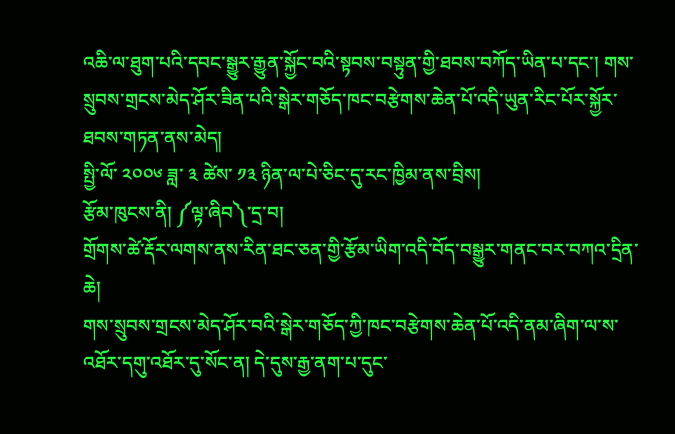འཆི་ལ་ཐུག་པའི་དབང་སྒྱུར་རྒྱུན་སྐྱོང་བའི་སྟབས་བསྟུན་གྱི་ཐབས་བཀོད་ཡིན་པ་དང་། གས་སྲུབས་གྲངས་མེད་ཤོར་ཟིན་པའི་སྒེར་གཅོད་ཁང་བརྩེགས་ཆེན་པོ་འདི་ཡུན་རིང་པོར་སྐྱོར་ཐབས་གཏན་ནས་མེད།
སྤྱི་ལོ་ ༢༠༠༦ ཟླ་ ༣ ཚེས་ ༡༣ ཉིན་ལ་པེ་ཅིང་དུ་རང་ཁྱིམ་ནས་བྲིས།
རྩོམ་ཁུངས་ནི། ༼ལྟ་ཞིབ༽་དྲ་བ།
གྲོགས་ཚེ་རྡོར་ལགས་ནས་རིན་ཐང་ཅན་གྱི་རྩོམ་ཡིག་འདི་བོད་བསྒྱུར་གནང་བར་བཀའ་དྲིན་ཆེ།
གས་སྲུབས་གྲངས་མེད་ཤོར་བའི་སྒེར་གཅོད་ཀྱི་ཁང་བརྩེགས་ཆེན་པོ་འདི་ནམ་ཞིག་ལ་ས་འཐོར་དགུ་འཐོར་དུ་སོང་ན། དེ་དུས་རྒྱ་ནག་པ་དུང་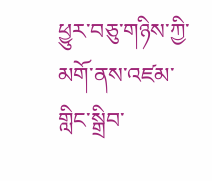ཕྱུར་བཅུ་གཉིས་ཀྱི་མགོ་ནས་འཛམ་གླིང་སྒྲིབ་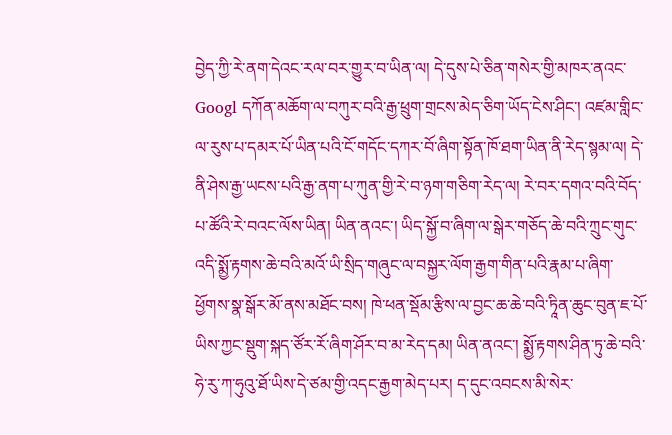བྱེད་ཀྱི་རེ་ནག་དེའང་རལ་བར་གྱུར་བ་ཡིན་ལ། དེ་དུས་པེ་ཅིན་གསེར་གྱི་མཁར་ནའང་Googl དཀོན་མཆོག་ལ་བཀུར་བའི་རྒྱ་ཕྲུག་གྲངས་མེད་ཅིག་ཡོད་ངེས་ཤིང་། འཛམ་གླིང་ལ་རུས་པ་དམར་པོ་ཡིན་པའི་ངོ་གདོང་དཀར་བོ་ཞིག་སྟོན་ཁོ་ཐག་ཡིན་ནི་རེད་སྙམ་ལ། དེ་ནི་ཤེས་རྒྱ་ཡངས་པའི་རྒྱ་ནག་པ་ཀུན་གྱི་རེ་བ་ཉག་གཅིག་རེད་ལ། རེ་བར་དགའ་བའི་བོད་པ་ཚོའི་རེ་བའང་ལོས་ཡིན། ཡིན་ནའང་། ཡིད་སྐྱོ་བ་ཞིག་ལ་སྒེར་གཅོད་ཆེ་བའི་ཀྲུང་གུང་འདི་སྨྱོ་རྟགས་ཆེ་བའི་མའོ་ཡི་སྲིད་གཞུང་ལ་བསྐྱར་ལོག་རྒྱག་གིན་པའི་རྣམ་པ་ཞིག་ཕྱོགས་སྣ་སྒོར་མོ་ནས་མཐོང་བས། ཁེ་ཕན་སྡོམ་རྩིས་ལ་བྱང་ཆ་ཆེ་བའི་ཏཱིན་ཆུང་བུན་ཇ་པོ་ཡིས་ཀྱང་སྡུག་སྐད་ཙོར་རོ་ཞིག་ཤོར་བ་མ་རེད་དམ། ཡིན་ནའང་། སྨྱོ་རྟགས་ཤིན་ཏུ་ཆེ་བའི་ཧེ་རུ་ཀ་ཧུའུ་ཐོ་ཡིས་དེ་ཙམ་གྱི་འདང་རྒྱག་མེད་པར། ད་དུང་འབངས་མི་སེར་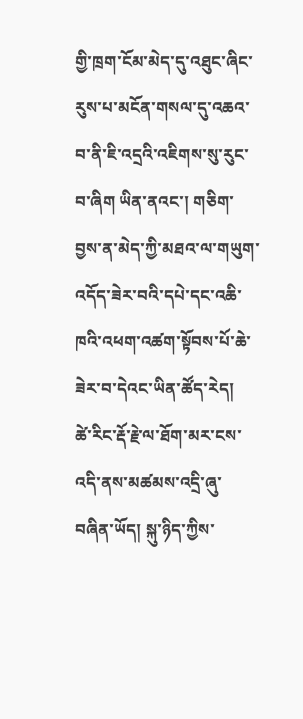གྱི་ཁྲག་ངོམ་མེད་དུ་འཐུང་ཞིང་རུས་པ་མངོན་གསལ་དུ་འཆའ་བ་ནི་ཇི་འདྲའི་འཇིགས་སུ་རུང་བ་ཞིག ཡིན་ནའང་། གཅིག་བྱས་ན་མེད་ཀྱི་མཐའ་ལ་གཡུག་འདོད་ཟེར་བའི་དཔེ་དང་འཆི་ཁའི་འཕག་འཚག་སྟོབས་པོ་ཆེ་ཟེར་བ་དེའང་ཡིན་ཚོད་རེད།
ཚེ་རིང་རྡོ་རྗེ་ལ་ཐོག་མར་ངས་འདི་ནས་མཚམས་འདྲི་ཞུ་བཞིན་ཡོད། སྐུ་ཉིད་ཀྱིས་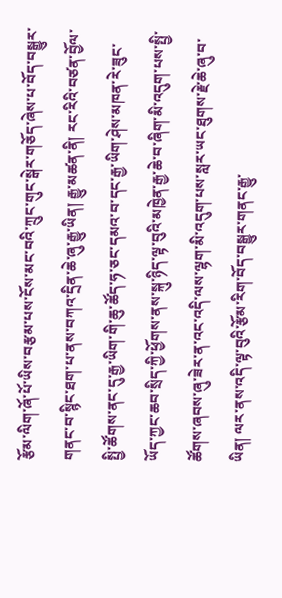རྩོམ་ལིག་ཞོ་པོ་ཡིས་བརྩམ་པས་ངོས་མང་བའི་ཀྲུང་གུང་སྒེར་གཅོད་ཞེས་པ་བོད་བསྒྱུར་གནང་བ་སྙིང་ཐག་པ་ནས་བཀའ་དྲིན་ཆེ་ཞུ་རྒྱུ་ཡིན། རྒྱུ་མཚན་ནི། རང་རིའི་བཙན་བྱོལ་སྤྱི་ཚོགས་ནང་དུ་རྒྱ་ཡིག་གི་ཆུ་ཚོད་ཧ་ཅང་དམའ་བ་དང་རྒྱ་ཡིག་ཤེས་མཁན་རེ་ཟུང་ཡོད་ཀྱང་ཆབ་སྲིད་ཀྱི་ཕྱོགས་ནས་སྐུ་ཉིད་ལྟ་བུའི་མཁྱེན་རྒྱ་ཆེ་བ་ཞིག་མི་འདུག་པས་སྤྱི་ཚོགས་ཞབས་ཞུ་ཟེར་ན་འང་འདི་ལས་ལྷག་མི་འདུག་པས་སླར་ཡང་ཐུགས་རྗེ་ཆེ་ཞུ་བ་ཡིན། ལར་ནས་འདི་ལྟ་བུའི་རྩོམ་རིག་བོད་བསྒྱུར་གནང་རྒྱུ་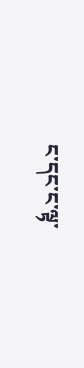ང་དང་ང་ལྟ་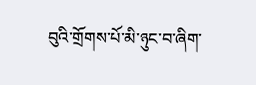བུའི་གྲོགས་པོ་མི་ཉུང་བ་ཞིག་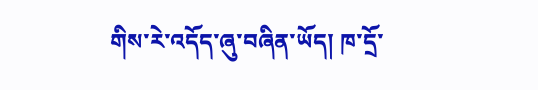གིས་རེ་འདོད་ཞུ་བཞིན་ཡོད། ཁ་དྲོ་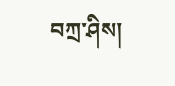བཀྲ་ཤིས།